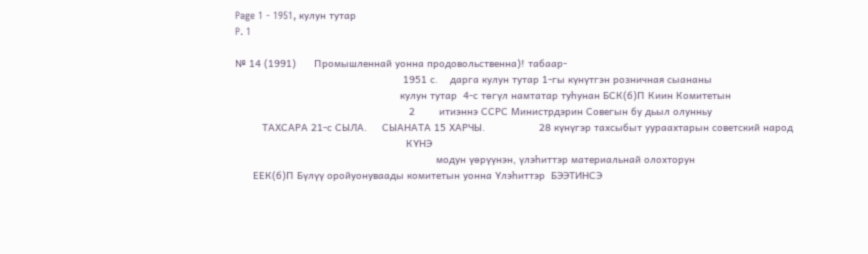Page 1 - 1951, кулун тутар
P. 1

№ 14 (1991)      Промышленнай уонна продовольственна)! табаар-
                                                        1951 с.    дарга кулун тутар 1-гы күнүтгэн розничная сыананы
                                                       кулун тутар  4-с төгүл намтатар туһунан БСК(б)П Киин Комитетын
                                                          2        итиэннэ ССРС Министрдэрин Совегын бу дьыл олунньу
         ТАХСАРА 21-с СЫЛА.     СЫАНАТА 15 ХАРЧЫ.                  28 күнүгэр тахсыбыт уураахтарын советский народ
                                                         КҮНЭ
                                                                   модун үөрүүнэн, үлэһиттэр материальнай олохторун
      ЕЕК(б)П Бүлүү оройуонуваады комитетын уонна Үлэһиттэр  БЭЭТИНСЭ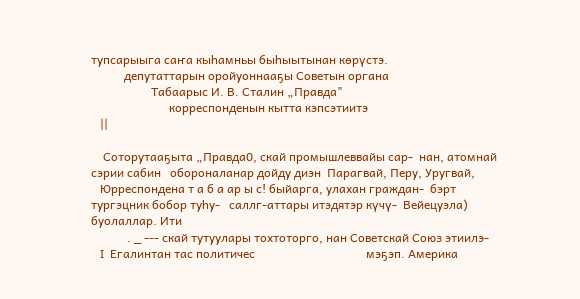тупсарыыга саҥа кыһамньы быһыытынан көрүстэ.
           депутаттарын оройуоннааҕы Советын органа
                    Табаарыс И. В. Сталин „Правда"
                          корреспонденын кытта кэпсэтиитэ
   ||

    Соторутааҕыта „Правда0, скай промышлеввайы сар-  нан, атомнай сэрии сабин   обороналанар дойду диэн  Парагвай, Перу, Уругвай,
   Юрреспондена т а б а ар ы с! быйарга, улахан граждан-  бэрт тургэцник бобор туһу-   саллг-аттары итэдятэр күчү-  Вейецуэла) буолаллар. Ити
            . _ --- скай тутуулары тохтоторго, нан Советскай Союз этиилэ-
   I  Егалинтан тас политичес                                     мэҕэп. Америка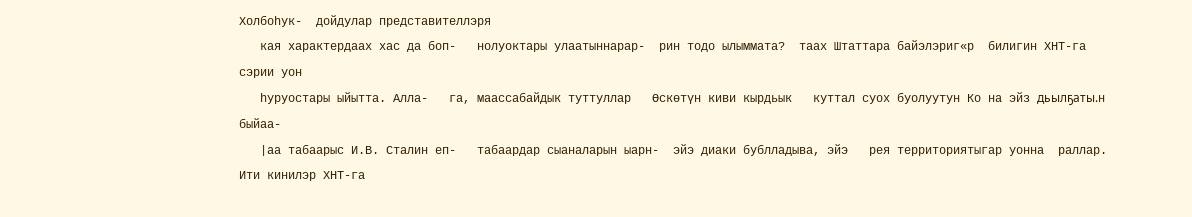Холбоһук-  дойдулар представителлэря
   кая характердаах хас да боп-   нолуоктары улаатыннарар-  рин тодо ылыммата?  таах Штаттара байэлэриг«р  билигин ХНТ-га сэрии уон
   һуруостары ыйытта. Алла-   га, маассабайдык туттуллар   Өскөтүн киви кырдьык   куттал суох буолуутун Ко на эйз дьылҕаты.н быйаа-
   |аа табаарыс И.В. Сталин еп-   табаардар сыаналарын ыарн-  эйэ диаки бублладыва, эйэ   рея территориятыгар уонна  раллар. Ити кинилэр ХНТ-га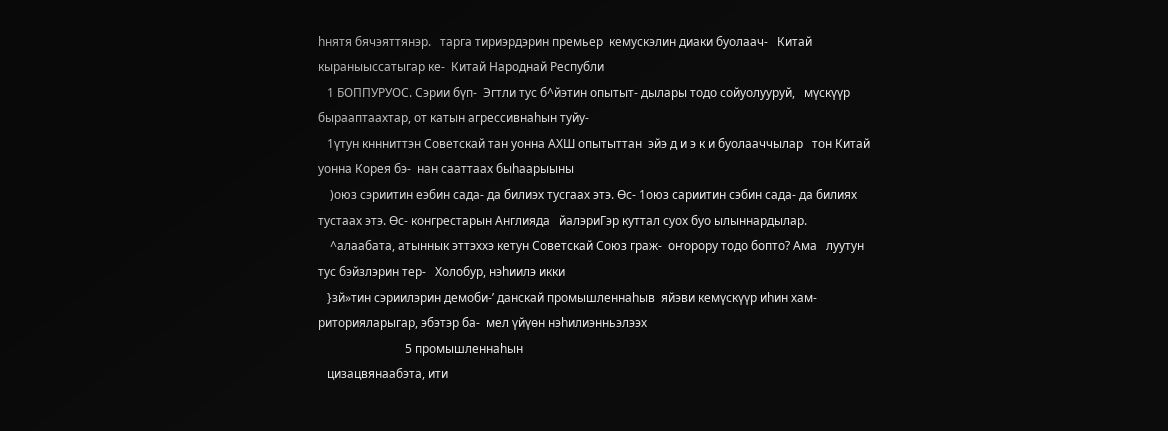һнятя бячэяттянэр.   тарга тириэрдэрин премьер  кемускэлин диаки буолаач-   Китай кыраныыссатыгар ке-  Китай Народнай Республи
   1 БОППУРУОС. Сэрии бүп-  Эгтли тус б^йэтин опытыт- дылары тодо сойуолууруй,   мүскүүр бырааптаахтар, от катын агрессивнаһын туйу-
   1үтун кннниттэн Советскай тан уонна АХШ опытыттан  эйэ д и э к и буолааччылар   тон Китай уонна Корея бэ-  нан сааттаах быһаарыыны
    )оюз сэриитин еэбин сада- да билиэх тусгаах этэ. Өс- 1оюз сариитин сэбин сада- да билиях тустаах этэ. Өс- конгрестарын Англияда   йалэриГэр куттал суох буо ылыннардылар.
    ^алаабата, атыннык эттэххэ кетун Советскай Союз граж-  оҥорору тодо бопто? Ама   луутун тус бэйзлэрин тер-   Холобур, нэһиилэ икки
   }зй»тин сэриилэрин демоби-’ данскай промышленнаһыв  яйэви кемүскүүр иһин хам-   риторияларыгар, эбэтэр ба-  мел үйүөн нэһилиэнньэлээх
                             5 промышленнаһын
   цизацвянаабэта, ити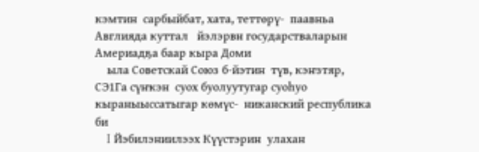кэмтин  сарбыйбат, хата, теттөрү-  паавньа Авглияда куттал   йэлэрвн государстваларын  Америадҕа баар кыра Доми
    ыла Советскай Союз б-йэтин  түв, кэҥзтяр, СЭ1Га сүҥкэн  суох буолуутугар суоһуо   кыраныыссатыгар көмүс-  никанский республика би
   I Йэбилэниилээх Күүстэрин  улахан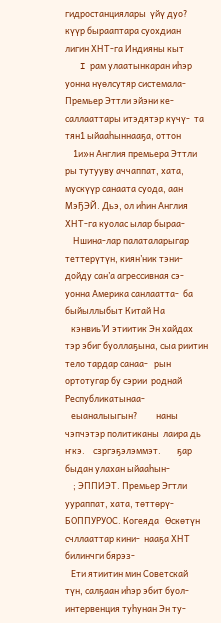гидростанциялары  үйү дуо?    күүр бырааптара суохдиан  лигин ХНТ-га Индияны кыт
   I рам улаатынкаран иһэр  уонна нүөлсутяр системала-   Премьер Эттли эйэни ке-   саллааттары итэдятэр күчү-  та тян1 ыйааһыннааҕа, оттон
    1и»н Англия премьера Эттли  ры тутууву аччаппат, хата,  мускүүр санаата суода, аан   МэҔЭЙ. Дьэ, ол иһин Англия  ХНТ-га куолас ылар быраа-
    Ншина-лар палаталарыгар  теттерүтүн, киян’ник тэни-  дойду сан’а агрессивная сэ-   уонна Америка санлаатта-  ба быйыллыбыт Китай На
   кэнвиь’И этиитик Эн хайдах  тэр эбиг буоллаҕына, сыа риитин тело тардар санаа-   рын ортотугар бу сэрии  роднай Республикатынаа-
   еыаналыыгын?         наны чэпчэтэр политиканы  лаира дь ҥкэ.    сзргэҕэлэммэт.        ҕар быдан улахан ыйааһын-
    ; ЭППИЭТ. Премьер Эгтли  уураппат, хата, төттөрү-   БОППУРУОС. Когеяда   Өскөтүн счллааттар кини-  нааҕа ХНТ билинчги бярэз-
   Ети ятиитин мин Советскай  түн, салҕаан иһэр эбит буол-  интервенция туһунан Эн ту-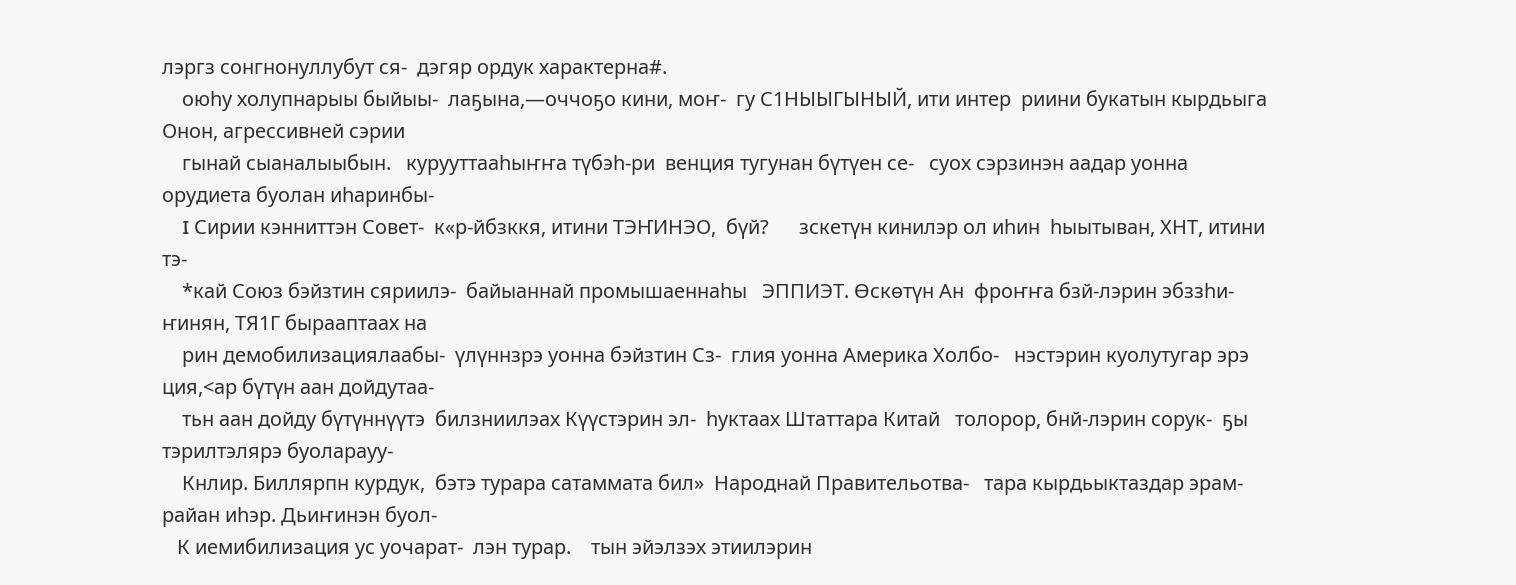лэргз сонгнонуллубут ся-  дэгяр ордук характерна#.
    оюһу холупнарыы быйыы-  лаҕына,—оччоҕо кини, моҥ-  гу С1НЫЫГЫНЫЙ, ити интер  риини букатын кырдьыга   Онон, агрессивней сэрии
    гынай сыаналыыбын.   курууттааһыҥҥа түбэһ-ри  венция тугунан бүтүен се-   суох сэрзинэн аадар уонна  орудиета буолан иһаринбы-
    I Сирии кэнниттэн Совет-  к«р-йбзккя, итини ТЭҤИНЭО,  бүй?      зскетүн кинилэр ол иһин  һыытыван, ХНТ, итини тэ-
    *кай Союз бэйзтин сяриилэ-  байыаннай промышаеннаһы   ЭППИЭТ. Өскөтүн Ан  фроҥҥа бзй-лэрин эбззһи-  ҥинян, ТЯ1Г бырааптаах на
    рин демобилизациялаабы-  үлүннзрэ уонна бэйзтин Сз-  глия уонна Америка Холбо-   нэстэрин куолутугар эрэ  ция,<ар бүтүн аан дойдутаа-
    тьн аан дойду бүтүннүүтэ  билзниилэах Күүстэрин эл-  һуктаах Штаттара Китай   толорор, бнй-лэрин сорук-  ҕы тэрилтэлярэ буоларауу-
    Кнлир. Биллярпн курдук,  бэтэ турара сатаммата бил»  Народнай Правительотва-   тара кырдьыктаздар эрам-  райан иһэр. Дьиҥинэн буол-
   К иемибилизация ус уочарат-  лэн турар.    тын эйэлзэх этиилэрин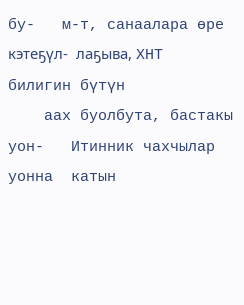бу-   м-т, санаалара өре кэтеҕүл-  лаҕыва, ХНТ билигин бүтүн
    аах буолбута, бастакы уон-   Итинник чахчылар уонна  катын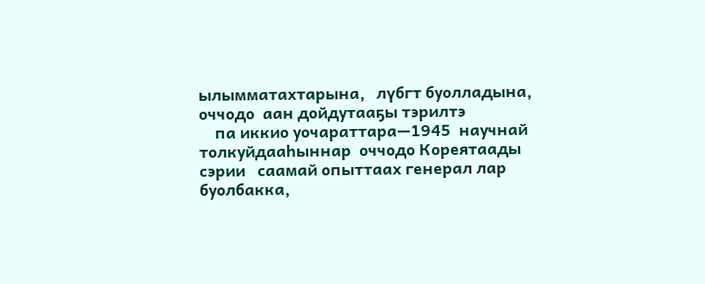ылымматахтарына,   лүбгт буолладына, оччодо  аан дойдутааҕы тэрилтэ
    па иккио уочараттара—1945  научнай толкуйдааһыннар  оччодо Кореятаады сэрии   саамай опыттаах генерал лар  буолбакка,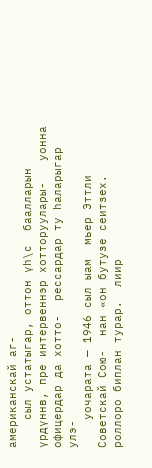американскай аг-
    сыл устатыгар, оттон үһ\с  баалларын үрдүннв, пре интервеннэр хотторуулары-   уонна офицердар да хотто-  рессардар ту һаларыгар улэ-
    уочарата — 1946 сыл ыам  мьер Эттли Советскай Сою-  нан «он бутузе сеитзех.  роллоро биплан турар.  лиир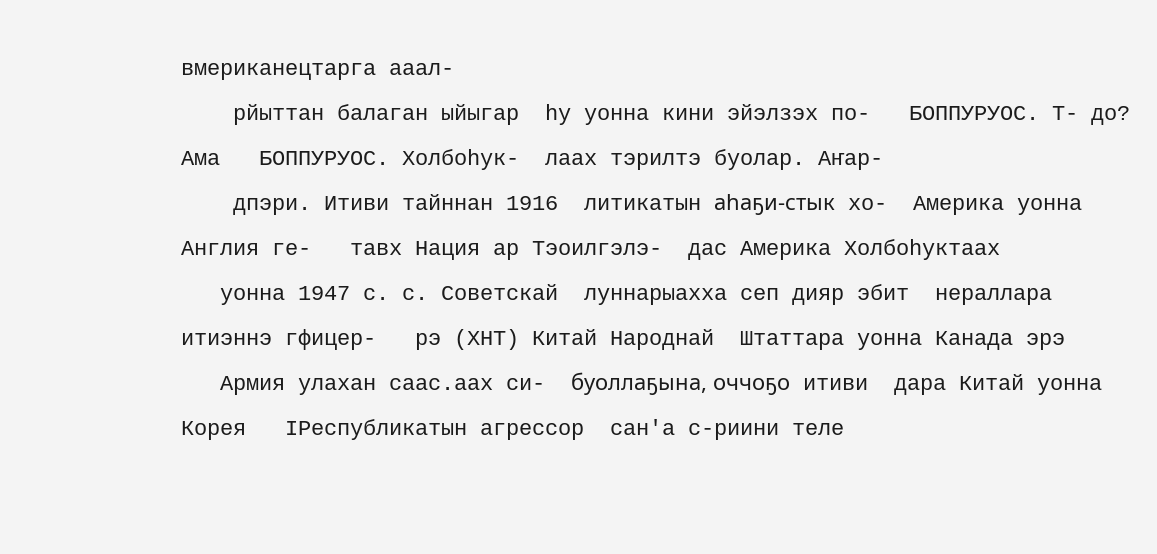вмериканецтарга ааал-
    рйыттан балаган ыйыгар  һу уонна кини эйэлзэх по-   БОППУРУОС. Т- до? Ама   БОППУРУОС. Холбоһук-  лаах тэрилтэ буолар. Аҥар-
    дпэри. Итиви тайннан 1916  литикатын аһаҕи-стык хо-  Америка уонна Англия ге-   тавх Нация ар Тэоилгэлэ-  дас Америка Холбоһуктаах
   уонна 1947 с. с. Советскай  луннарыахха сеп дияр эбит  нераллара итиэннэ гфицер-   рэ (ХНТ) Китай Народнай  Штаттара уонна Канада эрэ
   Армия улахан саас.аах си-  буоллаҕына, оччоҕо итиви  дара Китай уонна Корея   IРеспубликатын агрессор  сан'а с-риини теле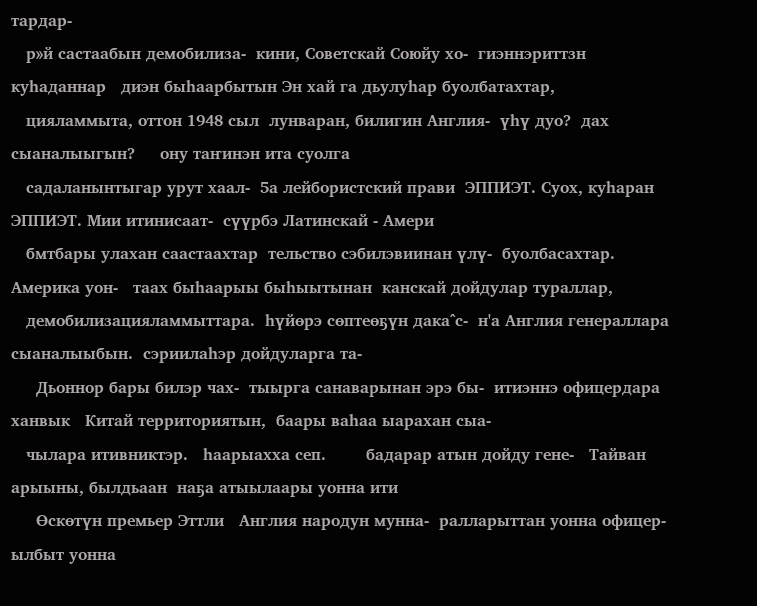тардар-
   р»й састаабын демобилиза-  кини, Советскай Союйу хо-  гиэннэриттзн куһаданнар   диэн быһаарбытын Эн хай га дьулуһар буолбатахтар,
   цияламмыта, оттон 1948 сыл  лунваран, билигин Англия-  үһү дуо?  дах сыаналыыгын?     ону таҥинэн ита суолга
   садаланынтыгар урут хаал-  5а лейбористский прави  ЭППИЭТ. Суох, куһаран   ЭППИЭТ. Мии итинисаат-  сүүрбэ Латинскай - Амери
   бмтбары улахан саастаахтар  тельство сэбилэвиинан үлү-  буолбасахтар. Америка уон-   таах быһаарыы быһыытынан  канскай дойдулар тураллар,
   демобилизацияламмыттара.  һүйөрэ сөптеөҕүн дака^с-  н'а Англия генераллара   сыаналыыбын.  сэриилаһэр дойдуларга та-
     Дьоннор бары билэр чах-  тыырга санаварынан эрэ бы-  итиэннэ офицердара ханвык   Китай территориятын,  баары ваһаа ыарахан сыа-
   чылара итивниктэр.   һаарыахха сеп.        бадарар атын дойду гене-   Тайван арыыны, былдьаан  наҕа атыылаары уонна ити
     Өскөтүн премьер Эттли   Англия народун мунна-  ралларыттан уонна офицер-   ылбыт уонна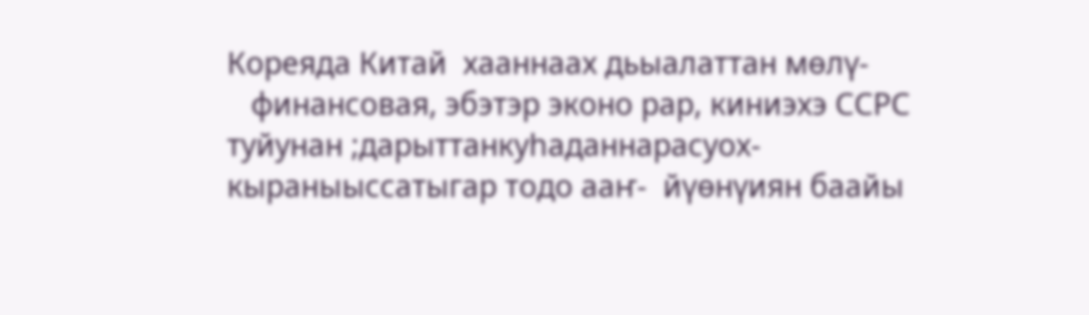Кореяда Китай  хааннаах дьыалаттан мөлү-
   финансовая, эбэтэр эконо рар, киниэхэ ССРС туйунан ;дарыттанкуһаданнарасуох-   кыраныыссатыгар тодо ааҥ-  йүөнүиян баайы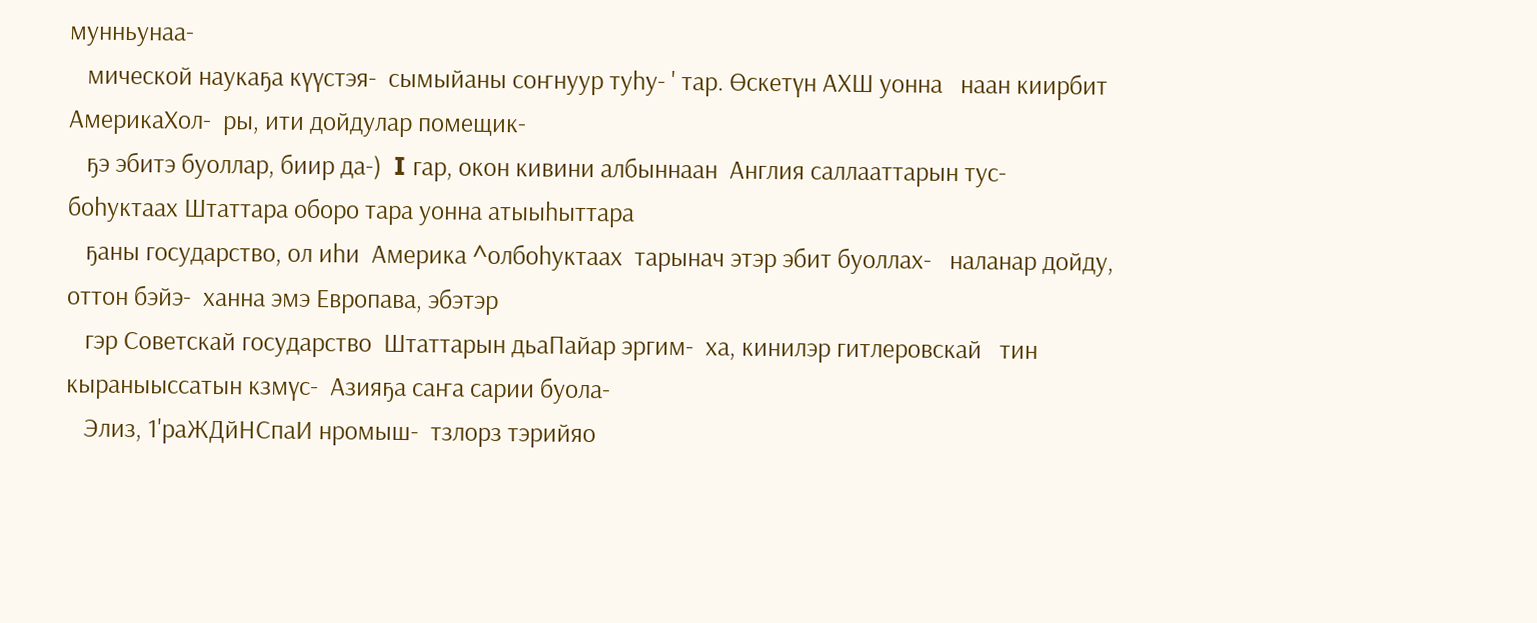мунньунаа-
   мической наукаҕа күүстэя-  сымыйаны соҥнуур туһу- ' тар. Өскетүн АХШ уонна   наан киирбит АмерикаХол-  ры, ити дойдулар помещик-
   ҕэ эбитэ буоллар, биир да-)  I гар, окон кивини албыннаан  Англия саллааттарын тус-   боһуктаах Штаттара оборо тара уонна атыыһыттара
   ҕаны государство, ол иһи  Америка ^олбоһуктаах  тарынач этэр эбит буоллах-   наланар дойду, оттон бэйэ-  ханна эмэ Европава, эбэтэр
   гэр Советскай государство  Штаттарын дьаПайар эргим-  ха, кинилэр гитлеровскай   тин кыраныыссатын кзмүс-  Азияҕа саҥа сарии буола-
   Элиз, 1'раЖДйНСпаИ нромыш-  тзлорз тэрийяо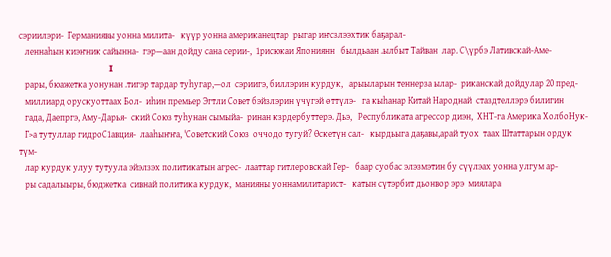сэриилэри-  Германиявы уонна милита-   күүр уонна американецтар  рыгар иҥсзлээхтик баҕарал-
   леннаһын киэҥник сайынна-  гэр—аан дойду сана серии-,  1рисюкаи Япониянн   былдьаан .ылбыт Тайван  лар. С\үрбэ Лативскай-Аме-
                                             I
   рары, бюажетка уонунан .тигэр тардар туһугар,—ол  сэриигэ, биллэрин курдук,   арыыларын теннерза ылар-  риканскай дойдулар 20 пред-
   миллиард орускуоттаах Бол-  иһин премьер Эгтли Совет бэйзлэрин үчүгэй өттүлэ-   га кыһанар Китай Народнай  стаздтеллэрэ билигин
   гада, Даепргэ, Аму-Дарья-  ский Союз туһунан сымыйа-  ринан кзрдербуттерэ. Дьэ,   Республиката агрессор диэн,  ХНТ-га Америка ХолбоНук-
   Г>а тутуллар гидроС1авция-  лааһыҥҥа, 'Советский Союз  оччодо тугуй? Өскетүн сал-   кырдьыга даҕавы,арай туох  таах Штаттарын ордук түм-
   лар курдук улуу тутуула эйэлзэх политикатын агрес-  лааттар гитлеровскай Гер-   баар суобас элэзмэтин бу сүүлэах уонна улгум ар-
   ры садалыыры, бюджетка  сивнай политика курдук,  манияны уоннамилитарист-   катын сүтэрбит дьонвор эрэ  миялара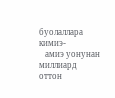буолаллара кимиэ-
   амиэ уонунан миллиард  оттон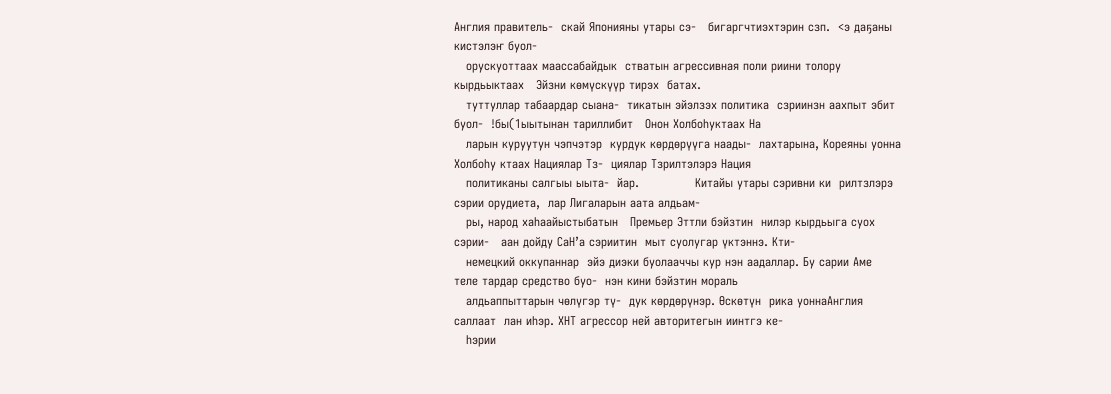Англия правитель-  скай Японияны утары сэ-   бигаргчтиэхтэрин сзп.  <э даҕаны кистэлэҥ буол-
   орускуоттаах маассабайдык  стватын агрессивная поли риини толору кырдьыктаах   Эйзни көмүскүүр тирэх  батах.
   туттуллар табаардар сыана-  тикатын эйэлзэх политика  сзриинзн аахпыт эбит буол-  !бы(1ыытынан тариллибит   Онон Холбоһуктаах На
   ларын куруутун чэпчэтэр  курдук көрдөрүүга наады-  лахтарына, Кореяны уонна   Холбоһу ктаах Нациялар Тз-  циялар Тзрилтэлэрэ Нация
   политиканы салгыы ыыта-  йар.              Китайы утары сэривни ки  рилтзлэрэ сэрии орудиета,  лар Лигаларын аата алдьам-
   ры, народ хаһаайыстыбатын   Премьер Эттли бэйзтин  нилэр кырдьыга суох сэрии-   аан дойду СаН’а сэриитин  мыт суолугар үктэннэ. Кти-
   немецкий оккупаннар  эйэ диэки буолааччы кур нэн аадаллар. Бу сарии Аме  теле тардар средство буо-  нэн кини бэйзтин мораль
   алдьаппыттарын чөлүгэр тү-  дук көрдөрүнэр. Өскөтүн  рика уоннаАнглия саллаат  лан иһэр. ХНТ агрессор ней авторитегын иинтгэ ке-
   һэрии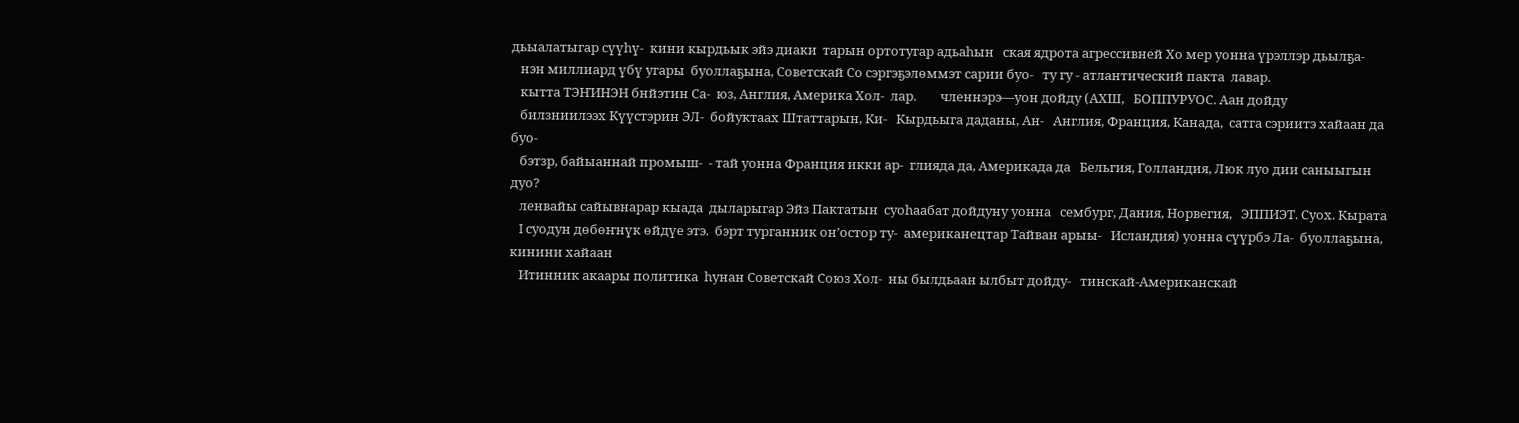дьыалатыгар сүүһү-  кини кырдьык эйэ диаки  тарын ортотугар адьаһын   ская ядрота агрессивней Хо мер уонна үрэллэр дьылҕа-
   нэн миллиард үбү угары  буоллаҕына, Советскай Со сэргэҕэлөммэт сарии буо-   ту гу - атлантический пакта  лавар.
   кытта ТЭҤИНЭН бнйэтин Са-  юз, Англия, Америка Хол-  лар.        членнэрэ—уон дойду (АХШ,   БОППУРУОС. Аан дойду
   билзниилээх Күүстэрин ЭЛ-  бойуктаах Штаттарын, Ки-   Кырдьыга даданы, Ан-   Англия, Франция, Канада,  сатга сэриитэ хайаан да буо-
   бэтзр, байыаннай промыш-  - тай уонна Франция икки ар-  глияда да, Америкада да   Бельгия, Голландия, Люк луо дии саныыгын дуо?
   ленвайы сайывнарар кыада  дыларыгар Эйз Пактатын  суоһаабат дойдуну уонна   сембург, Дания, Норвегия,   ЭППИЭТ. Суох. Кырата
   I суодун дөбөҥнүк өйдүе этэ.  бэрт турганник он’остор ту-  американецтар Тайван арыы-   Исландия) уонна сүүрбэ Ла-  буоллаҕына, кинини хайаан
   Итинник акаары политика  һунан Советскай Союз Хол-  ны былдьаан ылбыт дойду-   тинскай-Американскай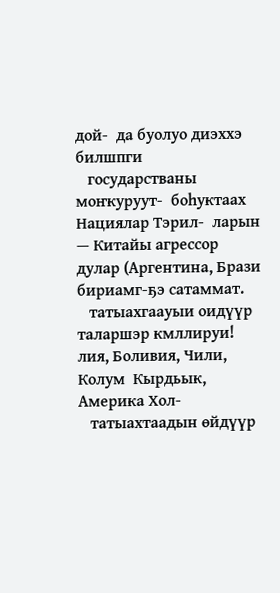дой-  да буолуо диэххэ билшпги
   государстваны моҥкуруут-  боһуктаах Нациялар Тэрил-  ларын — Китайы агрессор   дулар (Аргентина, Брази бириамг-ҕэ сатаммат.
   татыахгаауыи оидүүр   таларшэр кмллируи!                         лия, Боливия, Чили, Колум  Кырдьык, Америка Хол-
   татыахтаадын өйдүүр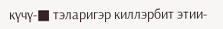күчү-■ тэларигэр киллэрбит этии-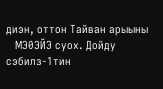диэн, оттон Тайван арыыны
   МЭ0ЭЙЭ суох. Дойду сэбилз-1тин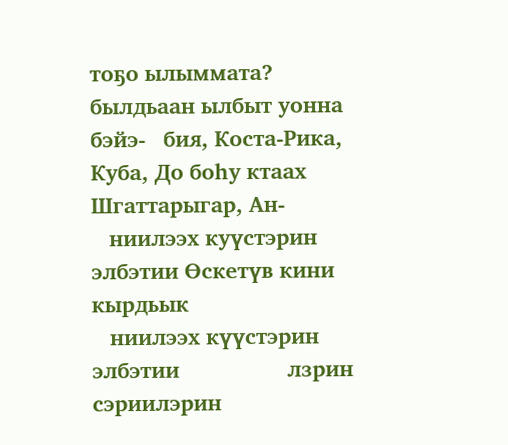тоҕо ылыммата?   былдьаан ылбыт уонна бэйэ-   бия, Коста-Рика, Куба, До боһу ктаах Шгаттарыгар, Ан-
   ниилээх куүстэрин элбэтии Өскетүв кини кырдьык
   ниилээх күүстэрин элбэтии                  лзрин сэриилэрин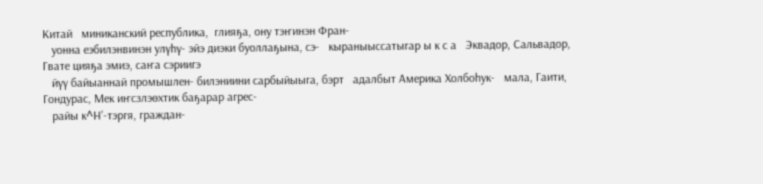Китай   миниканский республика,  глияҕа, ону тэҥинэн Фран-
   уонна еэбилэнвинэн улүһү- эйэ диэки буоллаҕына, сэ-   кыраныыссатыгар ы к с а   Эквадор, Сальвадор, Гвате цияҕа эмиэ, саҥа сэриигэ
   йүү байыаннай промышлен- билэниини сарбыйыыга, бэрт   адалбыт Америка Холбоһук-   мала, Гаити, Гондурас, Мек иҥсзлэөхтик баҕарар агрес-
   райы к^Н’-тэргя, граждан-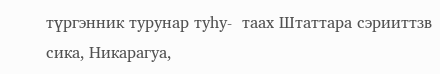түргэнник турунар туһу-  таах Штаттара сэрииттзв  сика, Никарагуа,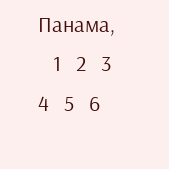Панама,
   1   2   3   4   5   6